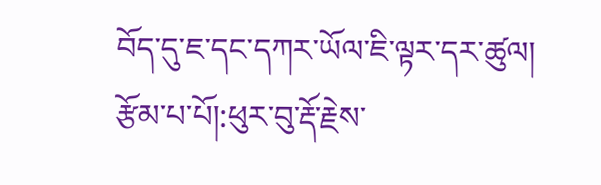བོད་དུ་ཇ་དང་དཀར་ཡོལ་ཇི་ལྟར་དར་ཚུལ།
རྩོམ་པ་པོ།:ཕུར་བུ་རྡོ་རྗེས་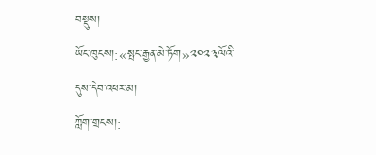བསྡུས།
ཡོང་ཁུངས།:«སྤང་རྒྱན་མེ་ཏོག»༢༠༢༣ལོའི་དུས་དེབ་འཕར་མ།
ཀློག་གྲངས།: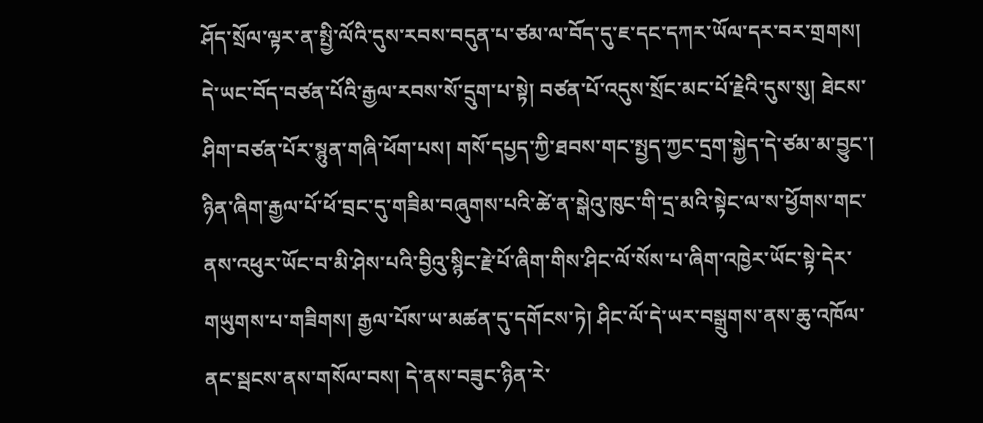ཤོད་སྲོལ་ལྟར་ན་སྤྱི་ལོའི་དུས་རབས་བདུན་པ་ཙམ་ལ་བོད་དུ་ཇ་དང་དཀར་ཡོལ་དར་བར་གྲགས། དེ་ཡང་བོད་བཙན་པོའི་རྒྱལ་རབས་སོ་དྲུག་པ་སྟེ། བཙན་པོ་འདུས་སྲོང་མང་པོ་རྗེའི་དུས་སུ། ཐེངས་ཤིག་བཙན་པོར་སྙུན་གཞི་ཕོག་པས། གསོ་དཔྱད་ཀྱི་ཐབས་གང་སྤྱད་ཀྱང་དྲག་སྐྱེད་དེ་ཙམ་མ་བྱུང་། ཉིན་ཞིག་རྒྱལ་པོ་ཕོ་བྲང་དུ་གཟིམ་བཞུགས་པའི་ཚེ་ན་སྒེའུ་ཁུང་གི་དྲ་མའི་སྟེང་ལ་ས་ཕྱོགས་གང་ནས་འཕུར་ཡོང་བ་མི་ཤེས་པའི་བྱིའུ་སྙིང་རྗེ་པོ་ཞིག་གིས་ཤིང་ལོ་སོས་པ་ཞིག་འཁྱེར་ཡོང་སྟེ་དེར་གཡུགས་པ་གཟིགས། རྒྱལ་པོས་ཡ་མཚན་དུ་དགོངས་ཏེ། ཤིང་ལོ་དེ་ཡར་བསྒྲུགས་ནས་ཆུ་འཁོལ་ནང་སྦངས་ནས་གསོལ་བས། དེ་ནས་བཟུང་ཉིན་རེ་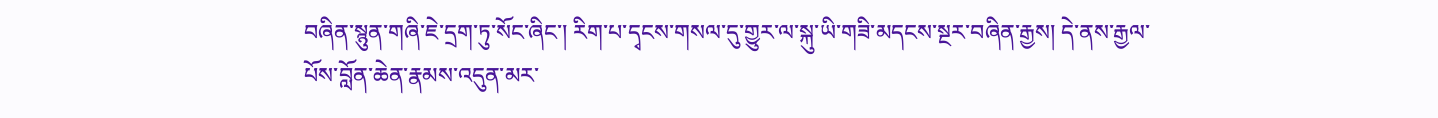བཞིན་སྙུན་གཞི་ཇེ་དྲག་ཏུ་སོང་ཞིང་། རིག་པ་དྭངས་གསལ་དུ་གྱུར་ལ་སྐུ་ཡི་གཟི་མདངས་སྔར་བཞིན་རྒྱས། དེ་ནས་རྒྱལ་པོས་བློན་ཆེན་རྣམས་འདུན་མར་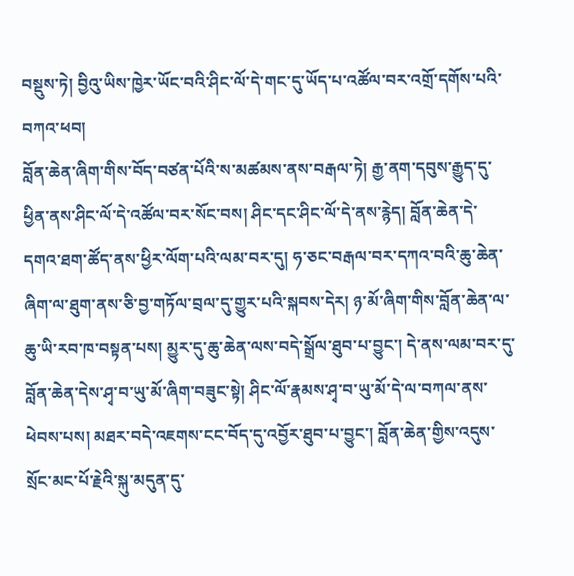བསྡུས་ཏེ། བྱིའུ་ཡིས་ཁྱེར་ཡོང་བའི་ཤིང་ལོ་དེ་གང་དུ་ཡོད་པ་འཚོལ་བར་འགྲོ་དགོས་པའི་བཀའ་ཕབ།
བློན་ཆེན་ཞིག་གིས་བོད་བཙན་པོའི་ས་མཚམས་ནས་བརྒལ་ཏེ། རྒྱ་ནག་དབུས་རྒྱུད་དུ་ཕྱིན་ནས་ཤིང་ལོ་དེ་འཚོལ་བར་སོང་བས། ཤིང་དང་ཤིང་ལོ་དེ་ནས་རྙེད། བློན་ཆེན་དེ་དགའ་ཐག་ཚོད་ནས་ཕྱིར་ལོག་པའི་ལམ་བར་དུ། ཧ་ཅང་བརྒལ་བར་དཀའ་བའི་ཆུ་ཆེན་ཞིག་ལ་ཐུག་ནས་ཅི་བྱ་གཏོལ་བྲལ་དུ་གྱུར་པའི་སྐབས་དེར། ཉ་མོ་ཞིག་གིས་བློན་ཆེན་ལ་ཆུ་ཡི་རབ་ཁ་བསྟན་པས། མྱུར་དུ་ཆུ་ཆེན་ལས་བདེ་སྒྲོལ་ཐུབ་པ་བྱུང་། དེ་ནས་ལམ་བར་དུ་བློན་ཆེན་དེས་ཤྭ་བ་ཡུ་མོ་ཞིག་བཟུང་སྟེ། ཤིང་ལོ་རྣམས་ཤྭ་བ་ཡུ་མོ་དེ་ལ་བཀལ་ནས་ཕེབས་པས། མཐར་བདེ་འཇགས་ངང་བོད་དུ་འབྱོར་ཐུབ་པ་བྱུང་། བློན་ཆེན་གྱིས་འདུས་སྲོང་མང་པོ་རྗེའི་སྐུ་མདུན་དུ་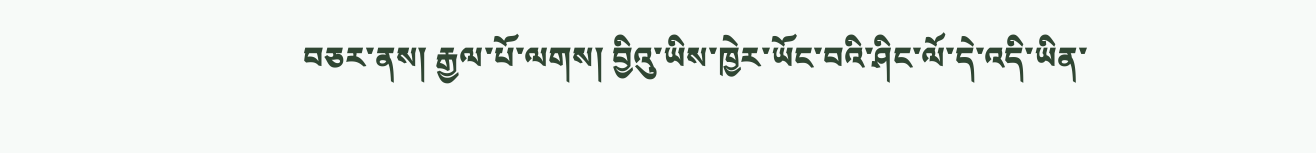བཅར་ནས། རྒྱལ་པོ་ལགས། བྱིའུ་ཡིས་ཁྱེར་ཡོང་བའི་ཤིང་ལོ་དེ་འདི་ཡིན་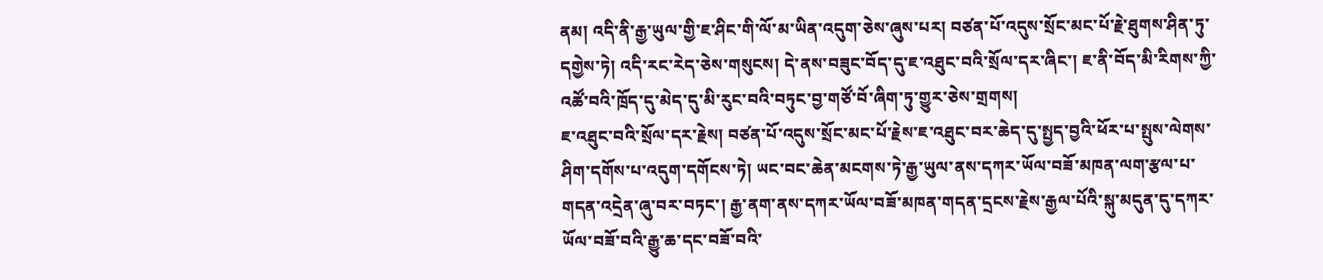ནམ། འདི་ནི་རྒྱ་ཡུལ་གྱི་ཇ་ཤིང་གི་ལོ་མ་ཡིན་འདུག་ཅེས་ཞུས་པར། བཙན་པོ་འདུས་སྲོང་མང་པོ་རྗེ་ཐུགས་ཤིན་ཏུ་དགྱེས་ཏེ། འདི་རང་རེད་ཅེས་གསུངས། དེ་ནས་བཟུང་བོད་དུ་ཇ་འཐུང་བའི་སྲོལ་དར་ཞིང་། ཇ་ནི་བོད་མི་རིགས་ཀྱི་འཚོ་བའི་ཁྲོད་དུ་མེད་དུ་མི་རུང་བའི་བཏུང་བྱ་གཙོ་བོ་ཞིག་ཏུ་གྱུར་ཅེས་གྲགས།
ཇ་འཐུང་བའི་སྲོལ་དར་རྗེས། བཙན་པོ་འདུས་སྲོང་མང་པོ་རྗེས་ཇ་འཐུང་བར་ཆེད་དུ་སྤྱད་བྱའི་ཕོར་པ་སྤུས་ལེགས་ཤིག་དགོས་པ་འདུག་དགོངས་ཏེ། ཡང་བང་ཆེན་མངགས་ཏེ་རྒྱ་ཡུལ་ནས་དཀར་ཡོལ་བཟོ་མཁན་ལག་རྩལ་པ་གདན་འདྲེན་ཞུ་བར་བཏང་། རྒྱ་ནག་ནས་དཀར་ཡོལ་བཟོ་མཁན་གདན་དྲངས་རྗེས་རྒྱལ་པོའི་སྐུ་མདུན་དུ་དཀར་ཡོལ་བཟོ་བའི་རྒྱུ་ཆ་དང་བཟོ་བའི་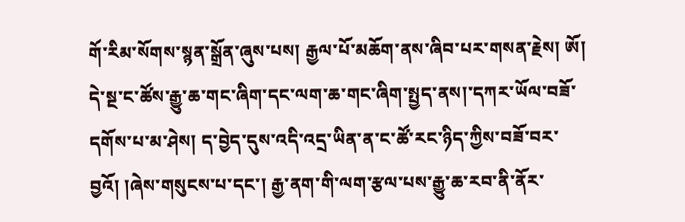གོ་རིམ་སོགས་སྙན་སྒྲོན་ཞུས་པས། རྒྱལ་པོ་མཆོག་ནས་ཞིབ་པར་གསན་རྗེས། ཨོ། དེ་སྔ་ང་ཚོས་རྒྱུ་ཆ་གང་ཞིག་དང་ལག་ཆ་གང་ཞིག་སྤྱད་ནས།་དཀར་ཡོལ་བཟོ་དགོས་པ་མ་ཤེས། ད་བྱེད་དུས་འདི་འདྲ་ཡིན་ན་ང་ཚོ་རང་ཉིད་ཀྱིས་བཟོ་བར་བྱའོ། །ཞེས་གསུངས་པ་དང་། རྒྱ་ནག་གི་ལག་རྩལ་པས་རྒྱུ་ཆ་རབ་ནི་ནོར་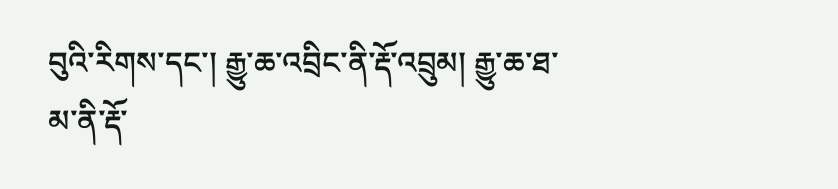བུའི་རིགས་དང་། རྒྱུ་ཆ་འབྲིང་ནི་རྡོ་འབྲུམ། རྒྱུ་ཆ་ཐ་མ་ནི་རྡོ་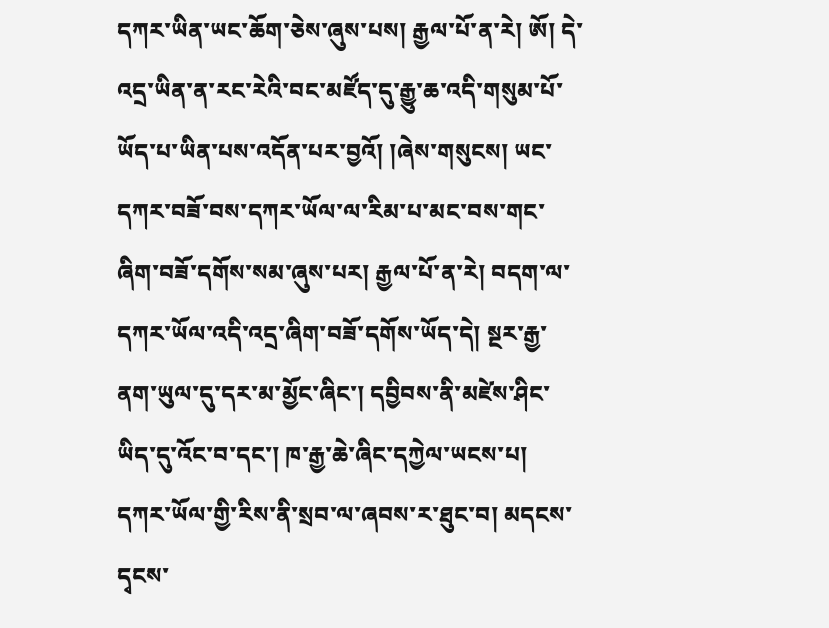དཀར་ཡིན་ཡང་ཆོག་ཅེས་ཞུས་པས། རྒྱལ་པོ་ན་རེ། ཨོ། དེ་འདྲ་ཡིན་ན་རང་རེའི་བང་མཛོད་དུ་རྒྱུ་ཆ་འདི་གསུམ་པོ་ཡོད་པ་ཡིན་པས་འདོན་པར་བྱའོ། །ཞེས་གསུངས། ཡང་དཀར་བཟོ་བས་དཀར་ཡོལ་ལ་རིམ་པ་མང་བས་གང་ཞིག་བཟོ་དགོས་སམ་ཞུས་པར། རྒྱལ་པོ་ན་རེ། བདག་ལ་དཀར་ཡོལ་འདི་འདྲ་ཞིག་བཟོ་དགོས་ཡོད་དེ། སྔར་རྒྱ་ནག་ཡུལ་དུ་དར་མ་མྱོང་ཞིང་། དབྱིབས་ནི་མཛེས་ཤིང་ཡིད་དུ་འོང་བ་དང་། ཁ་རྒྱ་ཆེ་ཞིང་དཀྱེལ་ཡངས་པ། དཀར་ཡོལ་གྱི་རིས་ནི་སྲབ་ལ་ཞབས་ར་ཐུང་བ། མདངས་དྭངས་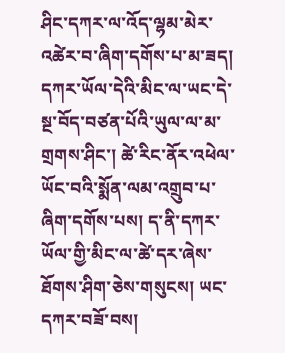ཤིང་དཀར་ལ་འོད་ལྷམ་མེར་འཚེར་བ་ཞིག་དགོས་པ་མ་ཟད། དཀར་ཡོལ་དེའི་མིང་ལ་ཡང་དེ་སྔ་བོད་བཙན་པོའི་ཡུལ་ལ་མ་གྲགས་ཤིང་། ཚེ་རིང་ནོར་འཕེལ་ཡོང་བའི་སྨོན་ལམ་འགྲུབ་པ་ཞིག་དགོས་པས། ད་ནི་དཀར་ཡོལ་གྱི་མིང་ལ་ཚེ་དར་ཞེས་ཐོགས་ཤིག་ཅེས་གསུངས། ཡང་དཀར་བཟོ་བས།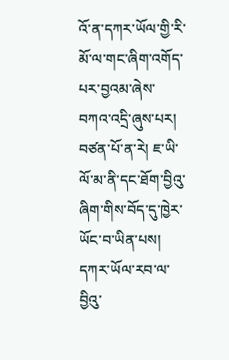འོ་ན་དཀར་ཡོལ་གྱི་རི་མོ་ལ་གང་ཞིག་འགོད་པར་བྱའམ་ཞེས་བཀའ་འདྲི་ཞུས་པར། བཙན་པོ་ན་རེ། ཇ་ཡི་ལོ་མ་ནི་དང་ཐོག་བྱིའུ་ཞིག་གིས་བོད་དུ་ཁྱེར་ཡོང་བ་ཡིན་པས། དཀར་ཡོལ་རབ་ལ་བྱིའུ་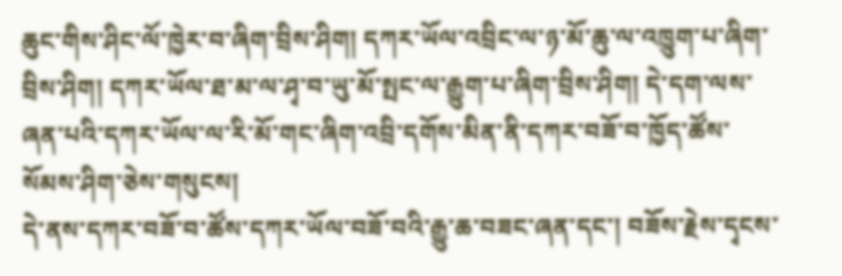ཆུང་གིས་ཤིང་ལོ་ཁྱེར་བ་ཞིག་བྲིས་ཤིག། དཀར་ཡོལ་འབྲིང་ལ་ཉ་མོ་ཆུ་ལ་འཁྱུག་པ་ཞིག་བྲིས་ཤིག། དཀར་ཡོལ་ཐ་མ་ལ་ཤྭ་བ་ཡུ་མོ་སྤང་ལ་རྒྱུག་པ་ཞིག་བྲིས་ཤིག། དེ་དག་ལས་ཞན་པའི་དཀར་ཡོལ་ལ་རི་མོ་གང་ཞིག་འབྲི་དགོས་མིན་ནི་དཀར་བཟོ་བ་ཁྱོད་ཚོས་སོམས་ཤིག་ཅེས་གསུངས།
དེ་ནས་དཀར་བཟོ་བ་ཚོས་དཀར་ཡོལ་བཟོ་བའི་རྒྱུ་ཆ་བཟང་ཞན་དང་། བཟོས་རྗེས་དྭངས་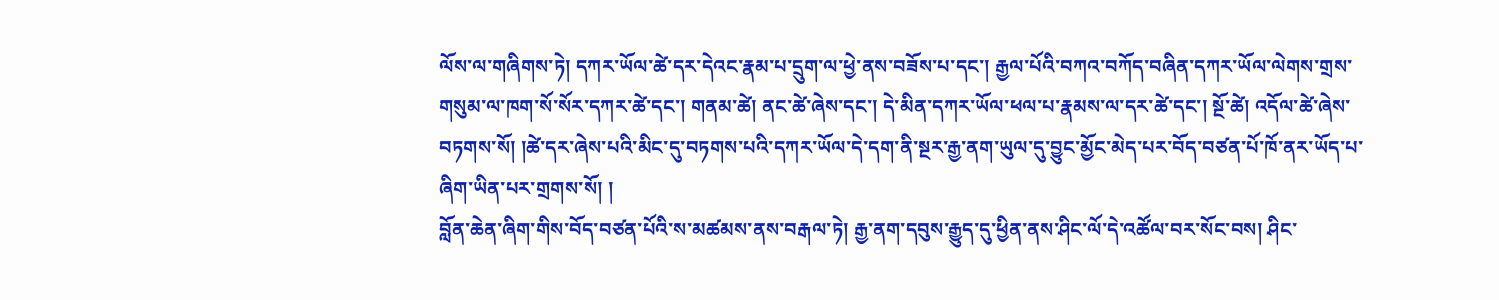ལོས་ལ་གཞིགས་ཏེ། དཀར་ཡོལ་ཚེ་དར་དེའང་རྣམ་པ་དྲུག་ལ་ཕྱེ་ནས་བཟོས་པ་དང་། རྒྱལ་པོའི་བཀའ་བཀོད་བཞིན་དཀར་ཡོལ་ལེགས་གྲས་གསུམ་ལ་ཁག་སོ་སོར་དཀར་ཚེ་དང་། གནམ་ཚེ། ནང་ཚེ་ཞེས་དང་། དེ་མིན་དཀར་ཡོལ་ཕལ་པ་རྣམས་ལ་དར་ཚེ་དང་། སྔོ་ཚེ། འདོལ་ཚེ་ཞེས་བཏགས་སོ། །ཚེ་དར་ཞེས་པའི་མིང་དུ་བཏགས་པའི་དཀར་ཡོལ་དེ་དག་ནི་སྔར་རྒྱ་ནག་ཡུལ་དུ་བྱུང་མྱོང་མེད་པར་བོད་བཙན་པོ་ཁོ་ནར་ཡོད་པ་ཞིག་ཡིན་པར་གྲགས་སོ། །
བློན་ཆེན་ཞིག་གིས་བོད་བཙན་པོའི་ས་མཚམས་ནས་བརྒལ་ཏེ། རྒྱ་ནག་དབུས་རྒྱུད་དུ་ཕྱིན་ནས་ཤིང་ལོ་དེ་འཚོལ་བར་སོང་བས། ཤིང་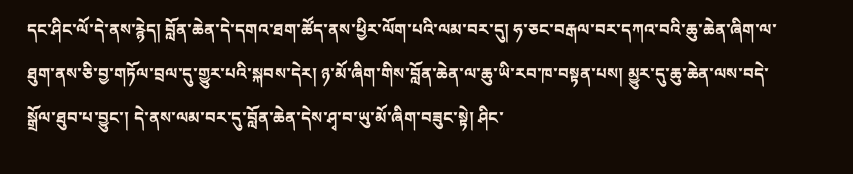དང་ཤིང་ལོ་དེ་ནས་རྙེད། བློན་ཆེན་དེ་དགའ་ཐག་ཚོད་ནས་ཕྱིར་ལོག་པའི་ལམ་བར་དུ། ཧ་ཅང་བརྒལ་བར་དཀའ་བའི་ཆུ་ཆེན་ཞིག་ལ་ཐུག་ནས་ཅི་བྱ་གཏོལ་བྲལ་དུ་གྱུར་པའི་སྐབས་དེར། ཉ་མོ་ཞིག་གིས་བློན་ཆེན་ལ་ཆུ་ཡི་རབ་ཁ་བསྟན་པས། མྱུར་དུ་ཆུ་ཆེན་ལས་བདེ་སྒྲོལ་ཐུབ་པ་བྱུང་། དེ་ནས་ལམ་བར་དུ་བློན་ཆེན་དེས་ཤྭ་བ་ཡུ་མོ་ཞིག་བཟུང་སྟེ། ཤིང་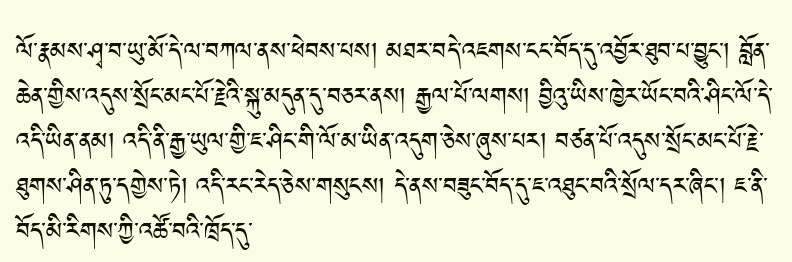ལོ་རྣམས་ཤྭ་བ་ཡུ་མོ་དེ་ལ་བཀལ་ནས་ཕེབས་པས། མཐར་བདེ་འཇགས་ངང་བོད་དུ་འབྱོར་ཐུབ་པ་བྱུང་། བློན་ཆེན་གྱིས་འདུས་སྲོང་མང་པོ་རྗེའི་སྐུ་མདུན་དུ་བཅར་ནས། རྒྱལ་པོ་ལགས། བྱིའུ་ཡིས་ཁྱེར་ཡོང་བའི་ཤིང་ལོ་དེ་འདི་ཡིན་ནམ། འདི་ནི་རྒྱ་ཡུལ་གྱི་ཇ་ཤིང་གི་ལོ་མ་ཡིན་འདུག་ཅེས་ཞུས་པར། བཙན་པོ་འདུས་སྲོང་མང་པོ་རྗེ་ཐུགས་ཤིན་ཏུ་དགྱེས་ཏེ། འདི་རང་རེད་ཅེས་གསུངས། དེ་ནས་བཟུང་བོད་དུ་ཇ་འཐུང་བའི་སྲོལ་དར་ཞིང་། ཇ་ནི་བོད་མི་རིགས་ཀྱི་འཚོ་བའི་ཁྲོད་དུ་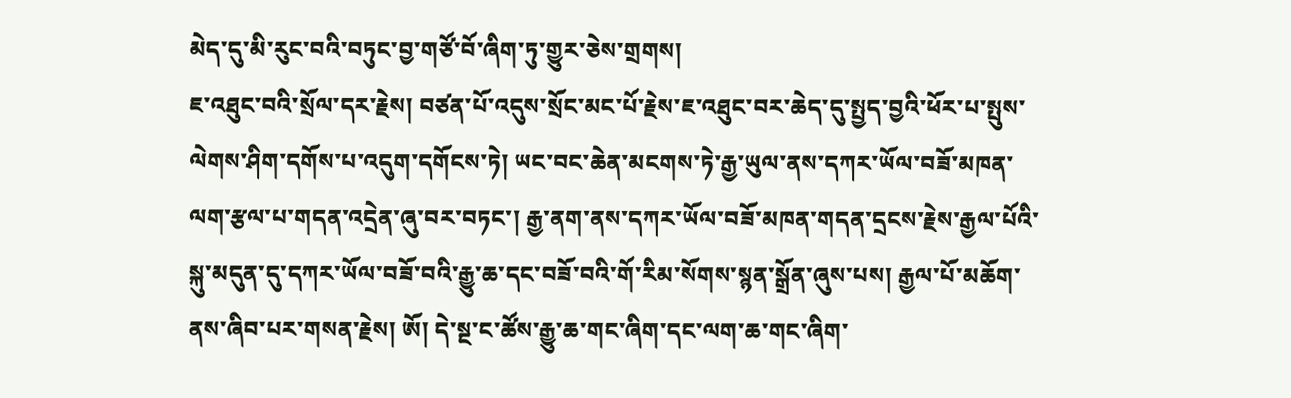མེད་དུ་མི་རུང་བའི་བཏུང་བྱ་གཙོ་བོ་ཞིག་ཏུ་གྱུར་ཅེས་གྲགས།
ཇ་འཐུང་བའི་སྲོལ་དར་རྗེས། བཙན་པོ་འདུས་སྲོང་མང་པོ་རྗེས་ཇ་འཐུང་བར་ཆེད་དུ་སྤྱད་བྱའི་ཕོར་པ་སྤུས་ལེགས་ཤིག་དགོས་པ་འདུག་དགོངས་ཏེ། ཡང་བང་ཆེན་མངགས་ཏེ་རྒྱ་ཡུལ་ནས་དཀར་ཡོལ་བཟོ་མཁན་ལག་རྩལ་པ་གདན་འདྲེན་ཞུ་བར་བཏང་། རྒྱ་ནག་ནས་དཀར་ཡོལ་བཟོ་མཁན་གདན་དྲངས་རྗེས་རྒྱལ་པོའི་སྐུ་མདུན་དུ་དཀར་ཡོལ་བཟོ་བའི་རྒྱུ་ཆ་དང་བཟོ་བའི་གོ་རིམ་སོགས་སྙན་སྒྲོན་ཞུས་པས། རྒྱལ་པོ་མཆོག་ནས་ཞིབ་པར་གསན་རྗེས། ཨོ། དེ་སྔ་ང་ཚོས་རྒྱུ་ཆ་གང་ཞིག་དང་ལག་ཆ་གང་ཞིག་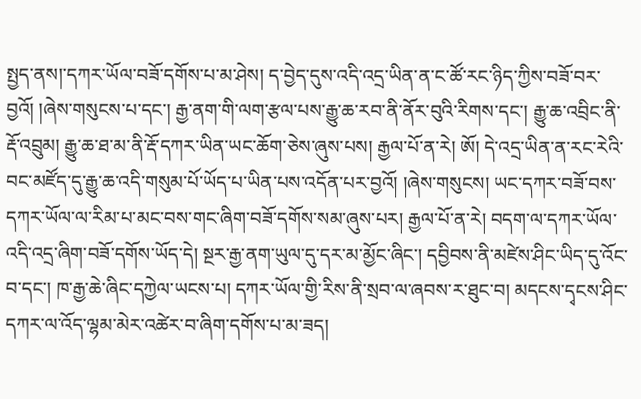སྤྱད་ནས།་དཀར་ཡོལ་བཟོ་དགོས་པ་མ་ཤེས། ད་བྱེད་དུས་འདི་འདྲ་ཡིན་ན་ང་ཚོ་རང་ཉིད་ཀྱིས་བཟོ་བར་བྱའོ། །ཞེས་གསུངས་པ་དང་། རྒྱ་ནག་གི་ལག་རྩལ་པས་རྒྱུ་ཆ་རབ་ནི་ནོར་བུའི་རིགས་དང་། རྒྱུ་ཆ་འབྲིང་ནི་རྡོ་འབྲུམ། རྒྱུ་ཆ་ཐ་མ་ནི་རྡོ་དཀར་ཡིན་ཡང་ཆོག་ཅེས་ཞུས་པས། རྒྱལ་པོ་ན་རེ། ཨོ། དེ་འདྲ་ཡིན་ན་རང་རེའི་བང་མཛོད་དུ་རྒྱུ་ཆ་འདི་གསུམ་པོ་ཡོད་པ་ཡིན་པས་འདོན་པར་བྱའོ། །ཞེས་གསུངས། ཡང་དཀར་བཟོ་བས་དཀར་ཡོལ་ལ་རིམ་པ་མང་བས་གང་ཞིག་བཟོ་དགོས་སམ་ཞུས་པར། རྒྱལ་པོ་ན་རེ། བདག་ལ་དཀར་ཡོལ་འདི་འདྲ་ཞིག་བཟོ་དགོས་ཡོད་དེ། སྔར་རྒྱ་ནག་ཡུལ་དུ་དར་མ་མྱོང་ཞིང་། དབྱིབས་ནི་མཛེས་ཤིང་ཡིད་དུ་འོང་བ་དང་། ཁ་རྒྱ་ཆེ་ཞིང་དཀྱེལ་ཡངས་པ། དཀར་ཡོལ་གྱི་རིས་ནི་སྲབ་ལ་ཞབས་ར་ཐུང་བ། མདངས་དྭངས་ཤིང་དཀར་ལ་འོད་ལྷམ་མེར་འཚེར་བ་ཞིག་དགོས་པ་མ་ཟད།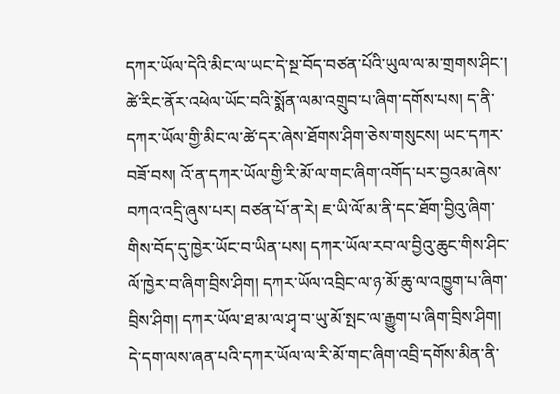དཀར་ཡོལ་དེའི་མིང་ལ་ཡང་དེ་སྔ་བོད་བཙན་པོའི་ཡུལ་ལ་མ་གྲགས་ཤིང་། ཚེ་རིང་ནོར་འཕེལ་ཡོང་བའི་སྨོན་ལམ་འགྲུབ་པ་ཞིག་དགོས་པས། ད་ནི་དཀར་ཡོལ་གྱི་མིང་ལ་ཚེ་དར་ཞེས་ཐོགས་ཤིག་ཅེས་གསུངས། ཡང་དཀར་བཟོ་བས། འོ་ན་དཀར་ཡོལ་གྱི་རི་མོ་ལ་གང་ཞིག་འགོད་པར་བྱའམ་ཞེས་བཀའ་འདྲི་ཞུས་པར། བཙན་པོ་ན་རེ། ཇ་ཡི་ལོ་མ་ནི་དང་ཐོག་བྱིའུ་ཞིག་གིས་བོད་དུ་ཁྱེར་ཡོང་བ་ཡིན་པས། དཀར་ཡོལ་རབ་ལ་བྱིའུ་ཆུང་གིས་ཤིང་ལོ་ཁྱེར་བ་ཞིག་བྲིས་ཤིག། དཀར་ཡོལ་འབྲིང་ལ་ཉ་མོ་ཆུ་ལ་འཁྱུག་པ་ཞིག་བྲིས་ཤིག། དཀར་ཡོལ་ཐ་མ་ལ་ཤྭ་བ་ཡུ་མོ་སྤང་ལ་རྒྱུག་པ་ཞིག་བྲིས་ཤིག། དེ་དག་ལས་ཞན་པའི་དཀར་ཡོལ་ལ་རི་མོ་གང་ཞིག་འབྲི་དགོས་མིན་ནི་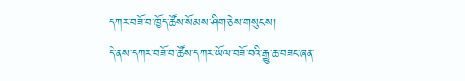དཀར་བཟོ་བ་ཁྱོད་ཚོས་སོམས་ཤིག་ཅེས་གསུངས།
དེ་ནས་དཀར་བཟོ་བ་ཚོས་དཀར་ཡོལ་བཟོ་བའི་རྒྱུ་ཆ་བཟང་ཞན་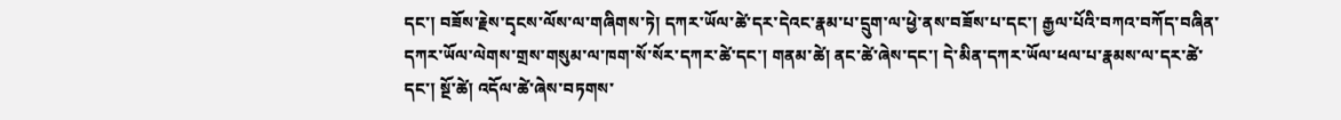དང་། བཟོས་རྗེས་དྭངས་ལོས་ལ་གཞིགས་ཏེ། དཀར་ཡོལ་ཚེ་དར་དེའང་རྣམ་པ་དྲུག་ལ་ཕྱེ་ནས་བཟོས་པ་དང་། རྒྱལ་པོའི་བཀའ་བཀོད་བཞིན་དཀར་ཡོལ་ལེགས་གྲས་གསུམ་ལ་ཁག་སོ་སོར་དཀར་ཚེ་དང་། གནམ་ཚེ། ནང་ཚེ་ཞེས་དང་། དེ་མིན་དཀར་ཡོལ་ཕལ་པ་རྣམས་ལ་དར་ཚེ་དང་། སྔོ་ཚེ། འདོལ་ཚེ་ཞེས་བཏགས་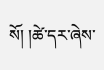སོ། །ཚེ་དར་ཞེས་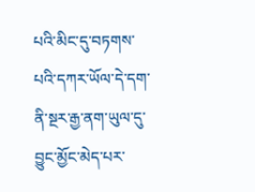པའི་མིང་དུ་བཏགས་པའི་དཀར་ཡོལ་དེ་དག་ནི་སྔར་རྒྱ་ནག་ཡུལ་དུ་བྱུང་མྱོང་མེད་པར་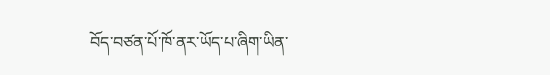བོད་བཙན་པོ་ཁོ་ནར་ཡོད་པ་ཞིག་ཡིན་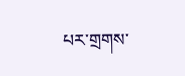པར་གྲགས་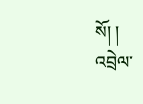སོ། །
འབྲེལ་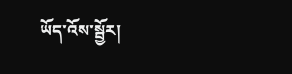ཡོད་འོས་སྦྱོར།